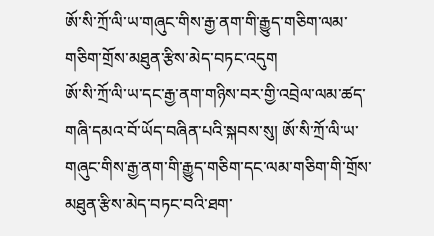ཨོ་སི་ཀྲོ་ལི་ཡ་གཞུང་གིས་རྒྱ་ནག་གི་རྒྱུད་གཅིག་ལམ་གཅིག་གྲོས་མཐུན་རྩིས་མེད་བཏང་འདུག
ཨོ་སི་ཀྲོ་ལི་ཡ་དང་རྒྱ་ནག་གཉིས་བར་གྱི་འབྲེལ་ལམ་ཚད་གཞི་དམའ་བོ་ཡོད་བཞིན་པའི་སྐབས་སུ། ཨོ་སི་ཀྲོ་ལི་ཡ་གཞུང་གིས་རྒྱ་ནག་གི་རྒྱུད་གཅིག་དང་ལམ་གཅིག་གི་གྲོས་མཐུན་རྩིས་མེད་བཏང་བའི་ཐག་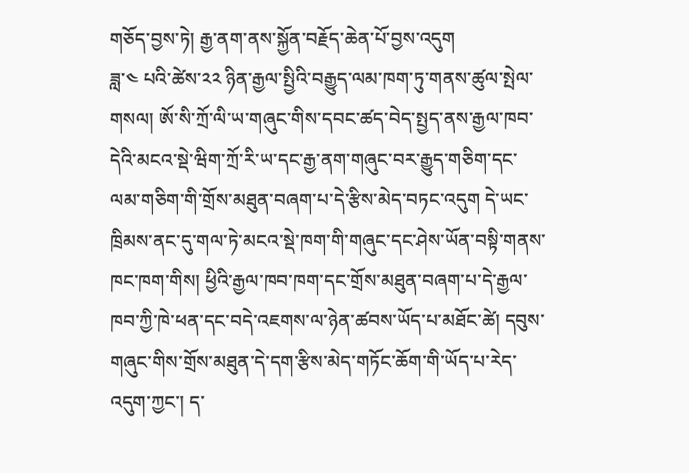གཅོད་བྱས་ཏེ། རྒྱ་ནག་ནས་སྐྱོན་བརྗོད་ཆེན་པོ་བྱས་འདུག
ཟླ་༤ པའི་ཚེས་༢༢ ཉིན་རྒྱལ་སྤྱིའི་བརྒྱུད་ལམ་ཁག་ཏུ་གནས་ཚུལ་སྤེལ་གསལ། ཨོ་སི་ཀྲོ་ལི་ཡ་གཞུང་གིས་དབང་ཚད་བེད་སྤྱད་ནས་རྒྱལ་ཁབ་དེའི་མངའ་སྡེ་ཝིག་ཀྲོ་རི་ཡ་དང་རྒྱ་ནག་གཞུང་བར་རྒྱུད་གཅིག་དང་ལམ་གཅིག་གི་གྲོས་མཐུན་བཞག་པ་དེ་རྩིས་མེད་བཏང་འདུག དེ་ཡང་ཁྲིམས་ནང་དུ་གལ་ཏེ་མངའ་སྡེ་ཁག་གི་གཞུང་དང་ཤེས་ཡོན་བསྟི་གནས་ཁང་ཁག་གིས། ཕྱིའི་རྒྱལ་ཁབ་ཁག་དང་གྲོས་མཐུན་བཞག་པ་དེ་རྒྱལ་ཁབ་ཀྱི་ཁེ་ཕན་དང་བདེ་འཇགས་ལ་ཉེན་ཚབས་ཡོད་པ་མཐོང་ཚེ། དབུས་གཞུང་གིས་གྲོས་མཐུན་དེ་དག་རྩིས་མེད་གཏོང་ཆོག་གི་ཡོད་པ་རེད་འདུག་ཀྱང་། ད་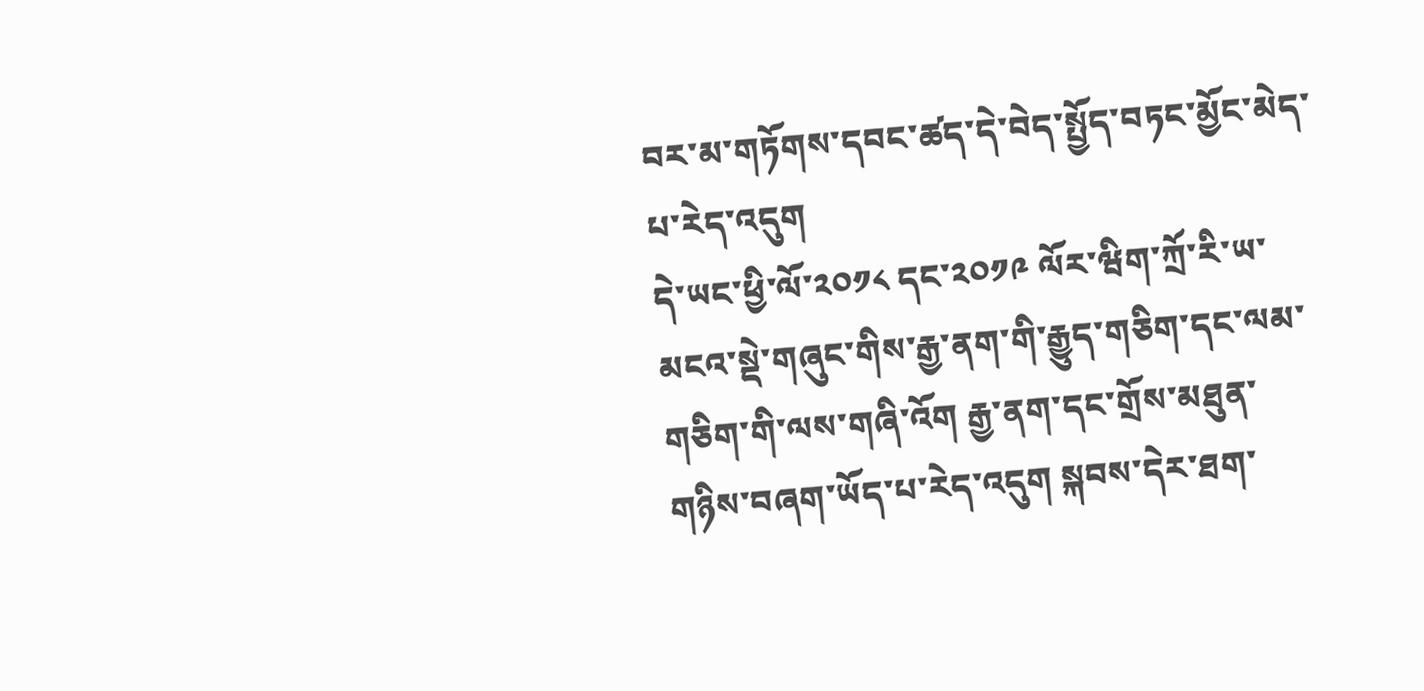བར་མ་གཏོགས་དབང་ཚད་དེ་བེད་སྤྱོད་བཏང་མྱོང་མེད་པ་རེད་འདུག
དེ་ཡང་ཕྱི་ལོ་༢༠༡༨ དང་༢༠༡༩ ལོར་ཝིག་ཀྲོ་རི་ཡ་མངའ་སྡེ་གཞུང་གིས་རྒྱ་ནག་གི་རྒྱུད་གཅིག་དང་ལམ་གཅིག་གི་ལས་གཞི་འོག རྒྱ་ནག་དང་གྲོས་མཐུན་གཉིས་བཞག་ཡོད་པ་རེད་འདུག སྐབས་དེར་ཐག་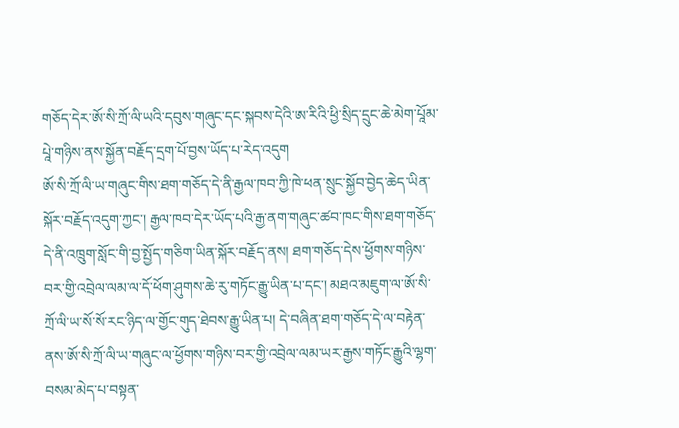གཅོད་དེར་ཨོ་སི་ཀྲོ་ལི་ཡའི་དབུས་གཞུང་དང་སྐབས་དེའི་ཨ་རིའི་ཕྱི་སྲིད་དྲུང་ཆེ་མེག་པཱོམ་པཱེ་གཉིས་ནས་སྐྱོན་བརྗོད་དྲག་པོ་བྱས་ཡོད་པ་རེད་འདུག
ཨོ་སི་ཀྲོ་ལི་ཡ་གཞུང་གིས་ཐག་གཅོད་དེ་ནི་རྒྱལ་ཁབ་ཀྱི་ཁེ་ཕན་སྲུང་སྐྱོབ་བྱེད་ཆེད་ཡིན་སྐོར་བརྗོད་འདུག་ཀྱང་། རྒྱལ་ཁབ་དེར་ཡོད་པའི་རྒྱ་ནག་གཞུང་ཚབ་ཁང་གིས་ཐག་གཅོད་དེ་ནི་འཁྲུག་སློང་གི་བྱ་སྤྱོད་གཅིག་ཡིན་སྐོར་བརྗོད་ནས། ཐག་གཅོད་དེས་ཕྱོགས་གཉིས་བར་གྱི་འབྲེལ་ལམ་ལ་དོ་ཕོག་ཤུགས་ཆེ་རུ་གཏོང་རྒྱུ་ཡིན་པ་དང་། མཐའ་མཇུག་ལ་ཨོ་སི་ཀྲོ་ལི་ཡ་སོ་སོ་རང་ཉིད་ལ་གྱོང་གུད་ཐེབས་རྒྱུ་ཡིན་པ། དེ་བཞིན་ཐག་གཅོད་དེ་ལ་བརྟེན་ནས་ཨོ་སི་ཀྲོ་ལི་ཡ་གཞུང་ལ་ཕྱོགས་གཉིས་བར་གྱི་འབྲེལ་ལམ་ཡར་རྒྱས་གཏོང་རྒྱུའི་ལྷག་བསམ་མེད་པ་བསྟན་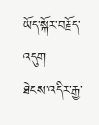ཡོད་སྐོར་བརྗོད་འདུག
ཐེངས་འདིར་རྒྱ་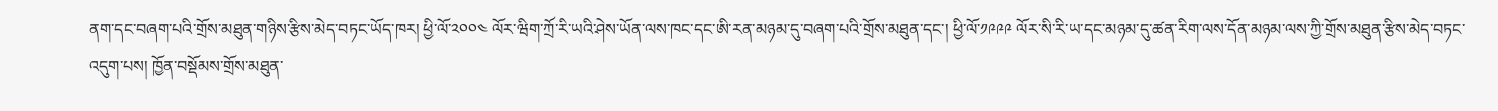ནག་དང་བཞག་པའི་གྲོས་མཐུན་གཉིས་རྩིས་མེད་བཏང་ཡོད་ཁར། ཕྱི་ལོ་༢༠༠༤ ལོར་ཝིག་ཀྲོ་རི་ཡའི་ཤེས་ཡོན་ལས་ཁང་དང་ཨི་རན་མཉམ་དུ་བཞག་པའི་གྲོས་མཐུན་དང་། ཕྱི་ལོ་༡༩༩༩ ལོར་སི་རི་ཡ་དང་མཉམ་དུ་ཚན་རིག་ལས་དོན་མཉམ་ལས་ཀྱི་གྲོས་མཐུན་རྩིས་མེད་བཏང་འདུག་པས། ཁྱོན་བསྡོམས་གྲོས་མཐུན་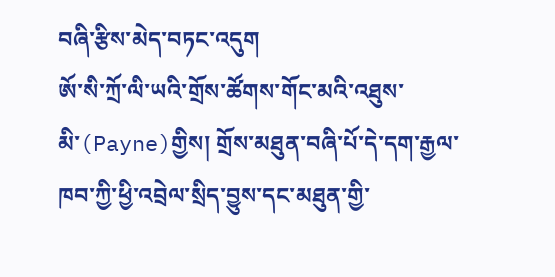བཞི་རྩིས་མེད་བཏང་འདུག
ཨོ་སི་ཀྲོ་ལི་ཡའི་གྲོས་ཚོགས་གོང་མའི་འཐུས་མི་(Payne)གྱིས། གྲོས་མཐུན་བཞི་པོ་དེ་དག་རྒྱལ་ཁབ་ཀྱི་ཕྱི་འབྲེལ་སྲིད་བྱུས་དང་མཐུན་གྱི་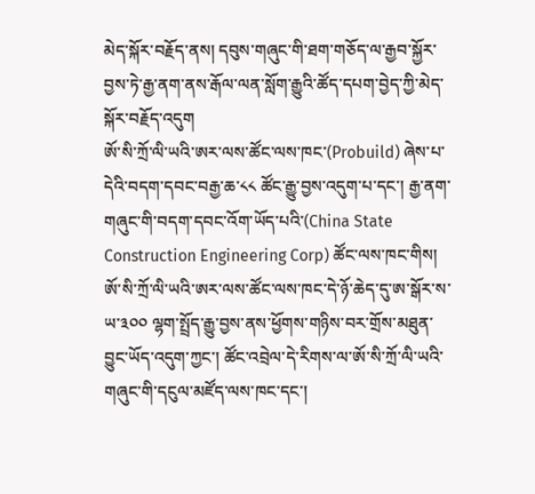མེད་སྐོར་བརྗོད་ནས། དབུས་གཞུང་གི་ཐག་གཅོད་ལ་རྒྱབ་སྐྱོར་བྱས་ཏེ་རྒྱ་ནག་ནས་རྒོལ་ལན་སློག་རྒྱུའི་ཚོད་དཔག་བྱེད་ཀྱི་མེད་སྐོར་བརྗོད་འདུག
ཨོ་སི་ཀྲོ་ལི་ཡའི་ཨར་ལས་ཚོང་ལས་ཁང་(Probuild) ཞེས་པ་དེའི་བདག་དབང་བརྒྱ་ཆ་༨༨ ཚོང་རྒྱུ་བྱས་འདུག་པ་དང་། རྒྱ་ནག་གཞུང་གི་བདག་དབང་འོག་ཡོད་པའི་(China State Construction Engineering Corp) ཚོང་ལས་ཁང་གིས། ཨོ་སི་ཀྲོ་ལི་ཡའི་ཨར་ལས་ཚོང་ལས་ཁང་དེ་ཉོ་ཆེད་དུ་ཨ་སྒོར་ས་ཡ་༣༠༠ ལྷག་སྤྲོད་རྒྱུ་བྱས་ནས་ཕྱོགས་གཉིས་བར་གྲོས་མཐུན་བྱུང་ཡོད་འདུག་ཀྱང་། ཚོང་འབྲེལ་དེ་རིགས་ལ་ཨོ་སི་ཀྲོ་ལི་ཡའི་གཞུང་གི་དངུལ་མཛོད་ལས་ཁང་དང་།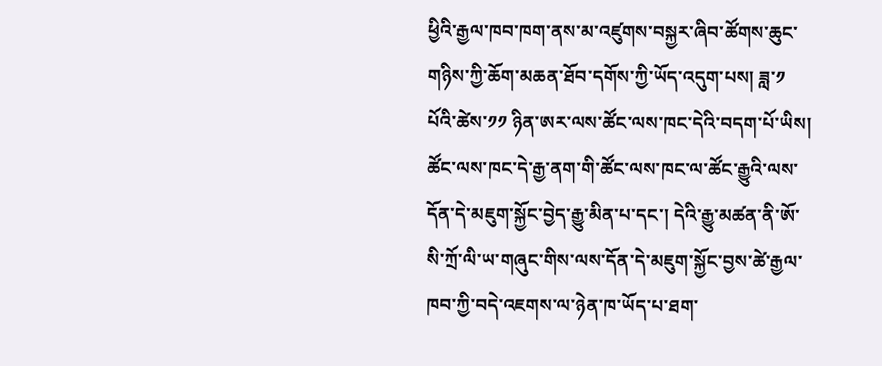ཕྱིའི་རྒྱལ་ཁབ་ཁག་ནས་མ་འཛུགས་བསྐྱར་ཞིབ་ཚོགས་ཆུང་གཉིས་ཀྱི་ཆོག་མཆན་ཐོབ་དགོས་ཀྱི་ཡོད་འདུག་པས། ཟླ་༡ པོའི་ཚེས་༡༡ ཉིན་ཨར་ལས་ཚོང་ལས་ཁང་དེའི་བདག་པོ་ཡིས། ཚོང་ལས་ཁང་དེ་རྒྱ་ནག་གི་ཚོང་ལས་ཁང་ལ་ཚོང་རྒྱུའི་ལས་དོན་དེ་མཇུག་སྐྱོང་བྱེད་རྒྱུ་མིན་པ་དང་། དེའི་རྒྱུ་མཚན་ནི་ཨོ་སི་ཀྲོ་ལི་ཡ་གཞུང་གིས་ལས་དོན་དེ་མཇུག་སྐྱོང་བྱས་ཚེ་རྒྱལ་ཁབ་ཀྱི་བདེ་འཇགས་ལ་ཉེན་ཁ་ཡོད་པ་ཐག་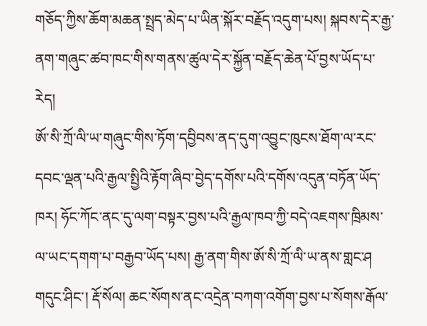གཅོད་ཀྱིས་ཆོག་མཆན་སྤྲད་མེད་པ་ཡིན་སྐོར་བརྗོད་འདུག་པས། སྐབས་དེར་རྒྱ་ནག་གཞུང་ཚབ་ཁང་གིས་གནས་ཚུལ་དེར་སྐྱོན་བརྗོད་ཆེན་པོ་བྱས་ཡོད་པ་རེད།
ཨོ་སི་ཀྲོ་ལི་ཡ་གཞུང་གིས་ཏོག་དབྱིབས་ནད་དུག་འབྱུང་ཁུངས་ཐོག་ལ་རང་དབང་ལྡན་པའི་རྒྱལ་སྤྱིའི་རྟོག་ཞིབ་བྱེད་དགོས་པའི་དགོས་འདུན་བཏོན་ཡོད་ཁར། ཧོང་ཀོང་ནང་དུ་ལག་བསྟར་བྱས་པའི་རྒྱལ་ཁབ་ཀྱི་བདེ་འཇགས་ཁྲིམས་ལ་ཡང་དགག་པ་བརྒྱབ་ཡོད་པས། རྒྱ་ནག་གིས་ཨོ་སི་ཀྲོ་ལི་ཡ་ནས་གླང་ཤ གདུང་ཤིང་། རྡོ་སོལ། ཆང་སོགས་ནང་འདྲེན་བཀག་འགོག་བྱས་པ་སོགས་རྒོལ་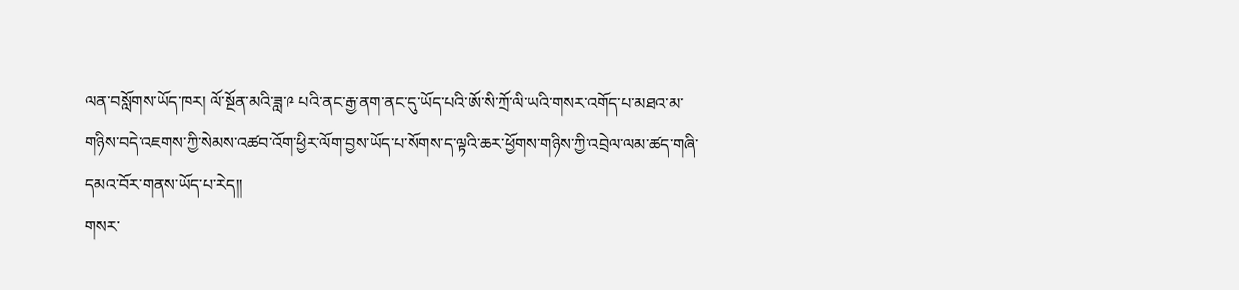ལན་བསློགས་ཡོད་ཁར། ལོ་སྔོན་མའི་ཟླ་༩ པའི་ནང་རྒྱ་ནག་ནང་དུ་ཡོད་པའི་ཨོ་སི་ཀྲོ་ལི་ཡའི་གསར་འགོད་པ་མཐའ་མ་གཉིས་བདེ་འཇགས་ཀྱི་སེམས་འཚབ་འོག་ཕྱིར་ལོག་བྱས་ཡོད་པ་སོགས་ད་ལྟའི་ཆར་ཕྱོགས་གཉིས་ཀྱི་འབྲེལ་ལམ་ཚད་གཞི་དམའ་བོར་གནས་ཡོད་པ་རེད།།
གསར་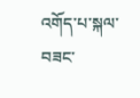འགོད་པ་སྐལ་བཟང་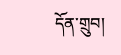དོན་གྲུབ།